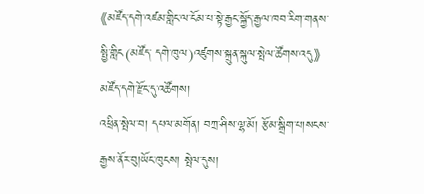《མཛོད་དགེ་འཛམ་གླིང་ལ་ངོམ་པ་སྟེ་རྒྱང་སྐྱོད་རྒྱལ་ཁབ་རིག་གནས་སྤྱི་གླིང(མཛོད་ དགེ་ཁུལ)འཛུགས་སྐྲུན་སྐུལ་སྤེལ་ཚོགས་འདུ》མཛོད་དགེ་རྫོང་དུ་འཚོགས།
འཕྲིན་སྤེལ་བ། དཔལ་མགོན། བཀྲ་ཤིས་ལྷ་མོ། རྩོམ་སྒྲིག་པ།སངས་རྒྱས་ནོར་བུ།ཡོང་ཁུངས། སྤེལ་དུས།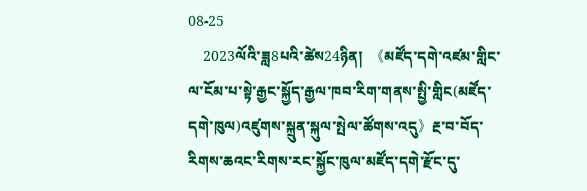08-25
    2023ལོའི་ཟླ8པའི་ཚེས24ཉིན།  《མཛོད་དགེ་འཛམ་གླིང་ལ་ངོམ་པ་སྟེ་རྒྱང་སྐྱོད་རྒྱལ་ཁབ་རིག་གནས་སྤྱི་གླིང(མཛོད་དགེ་ཁུལ)འཛུགས་སྐྲུན་སྐུལ་སྤེལ་ཚོགས་འདུ》རྔ་བ་བོད་རིགས་ཆའང་རིགས་རང་སྐྱོང་ཁུལ་མཛོད་དགེ་རྫོང་དུ་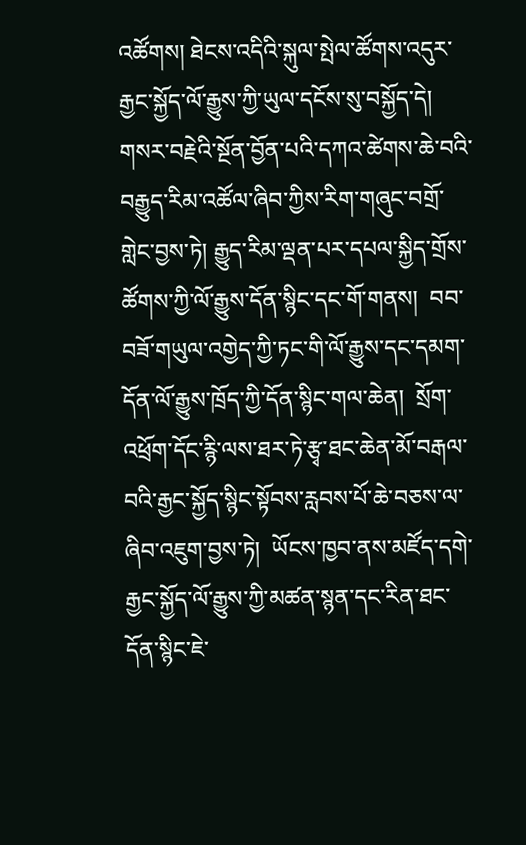འཚོགས། ཐེངས་འདིའི་སྐུལ་སྤེལ་ཚོགས་འདུར་རྒྱང་སྐྱོད་ལོ་རྒྱུས་ཀྱི་ཡུལ་དངོས་སུ་བསྐྱོད་དེ།  གསར་བརྗེའི་སྔོན་བྱོན་པའི་དཀའ་ཚེགས་ཆེ་བའི་བརྒྱུད་རིམ་འཚོལ་ཞིབ་ཀྱིས་རིག་གཞུང་བགྲོ་གླེང་བྱས་ཏེ། རྒྱུད་རིམ་ལྡན་པར་དཔལ་སྐྱིད་གྲོས་ཚོགས་ཀྱི་ལོ་རྒྱུས་དོན་སྙིང་དང་གོ་གནས།  བབ་བཟོ་གཡུལ་འགྱེད་ཀྱི་ཏང་གི་ལོ་རྒྱུས་དང་དམག་དོན་ལོ་རྒྱུས་ཁྲོད་ཀྱི་དོན་སྙིང་གལ་ཆེན།  སྲོག་འཕྲོག་དོང་རྙི་ལས་ཐར་ཏེ་རྩྭ་ཐང་ཆེན་མོ་བརྒལ་བའི་རྒྱང་སྐྱོད་སྙིང་སྟོབས་རླབས་པོ་ཆེ་བཅས་ལ་ཞིབ་འཇུག་བྱས་ཏེ།  ཡོངས་ཁྱབ་ནས་མཛོད་དགེ་རྒྱང་སྐྱོད་ལོ་རྒྱུས་ཀྱི་མཚན་སྙན་དང་རིན་ཐང་དོན་སྙིང་ཇེ་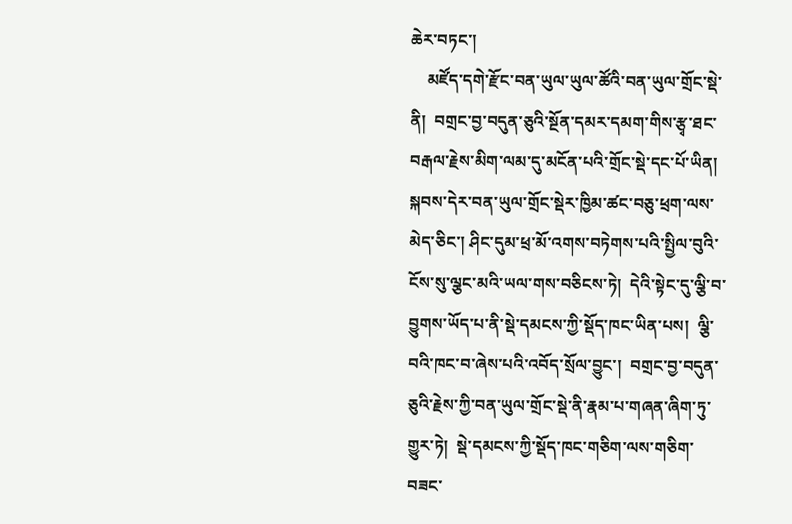ཆེར་བཏང་།
    མཛོད་དགེ་རྫོང་བན་ཡུལ་ཡུལ་ཚོའི་བན་ཡུལ་གྲོང་སྡེ་ནི།  བགྲང་བྱ་བདུན་ཅུའི་སྔོན་དམར་དམག་གིས་རྩྭ་ཐང་བརྒལ་རྗེས་མིག་ལམ་དུ་མངོན་པའི་གྲོང་སྡེ་དང་པོ་ཡིན།  སྐབས་དེར་བན་ཡུལ་གྲོང་སྡེར་ཁྱིམ་ཚང་བཅུ་ཕྲག་ལས་མེད་ཅིང་། ཤིང་དུམ་ཕྲ་མོ་འགས་བཏེགས་པའི་སྤྱིལ་བུའི་ངོས་སུ་ལྕང་མའི་ཡལ་གས་བཅིངས་ཏེ།  དེའི་སྟེང་དུ་ལྕི་བ་བྱུགས་ཡོད་པ་ནི་སྡེ་དམངས་ཀྱི་སྡོད་ཁང་ཡིན་པས།  ལྕི་བའི་ཁང་བ་ཞེས་པའི་འབོད་སྲོལ་བྱུང་།  བགྲང་བྱ་བདུན་ཅུའི་རྗེས་ཀྱི་བན་ཡུལ་གྲོང་སྡེ་ནི་རྣམ་པ་གཞན་ཞིག་ཏུ་གྱུར་ཏེ།  སྡེ་དམངས་ཀྱི་སྡོད་ཁང་གཅིག་ལས་གཅིག་བཟང་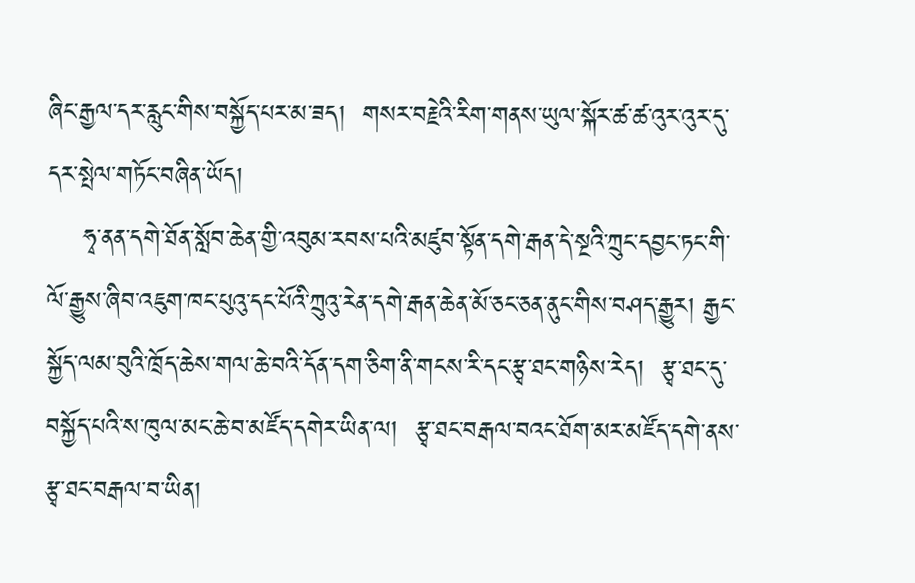ཞིང་རྒྱལ་དར་རླུང་གིས་བསྐྱོད་པར་མ་ཟད།  གསར་བརྗེའི་རིག་གནས་ཡུལ་སྐོར་ཚ་ཚ་འུར་འུར་དུ་དར་སྤེལ་གཏོང་བཞིན་ཡོད།
    ཧྭ་ནན་དགེ་ཐོན་སློབ་ཆེན་གྱི་འབུམ་རབས་པའི་མཛུབ་སྟོན་དགེ་རྒན་དེ་སྔའི་ཀྲུང་དབྱང་ཏང་གི་ལོ་རྒྱུས་ཞིབ་འཇུག་ཁང་པུའུ་དང་པོའི་ཀྲུའུ་རེན་དགེ་རྒན་ཆེན་མོ་ཅང་ཅན་ནུང་གིས་བཤད་རྒྱུར། རྒྱང་སྐྱོད་ལམ་བུའི་ཁྲོད་ཆེས་གལ་ཆེ་བའི་དོན་དག་ཅིག་ནི་གངས་རི་དང་རྩྭ་ཐང་གཉིས་རེད།  རྩྭ་ཐང་དུ་བསྐྱོད་པའི་ས་ཁུལ་མང་ཆེ་བ་མཛོད་དགེར་ཡིན་ལ།  རྩྭ་ཐང་བརྒལ་བའང་ཐོག་མར་མཛོད་དགེ་ནས་རྩྭ་ཐང་བརྒལ་བ་ཡིན།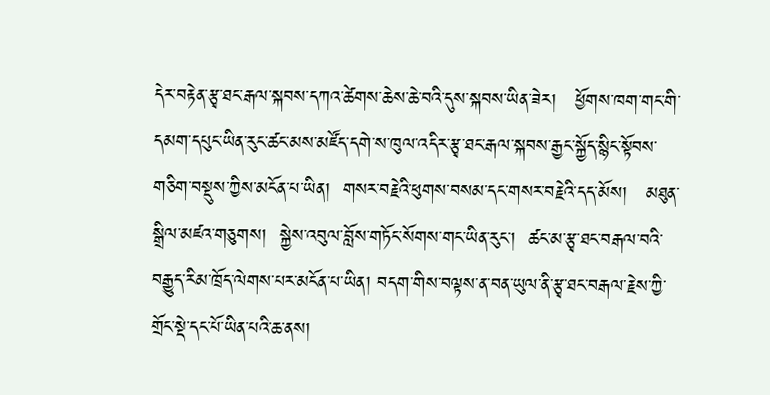དེར་བརྟེན་རྩྭ་ཐང་རྒལ་སྐབས་དཀའ་ཚེགས་ཆེས་ཆེ་བའི་དུས་སྐབས་ཡིན་ཟེར།   ཕྱོགས་ཁག་གང་གི་དམག་དཔུང་ཡིན་རུང་ཚང་མས་མཛོད་དགེ་ས་ཁུལ་འདིར་རྩྭ་ཐང་རྒལ་སྐབས་རྒྱང་སྐྱོད་སྙིང་སྟོབས་གཅིག་བསྡུས་ཀྱིས་མངོན་པ་ཡིན།  གསར་བརྗེའི་ཕུགས་བསམ་དང་གསར་བརྗེའི་དད་མོས།   མཐུན་སྒྲིལ་མཛའ་གཅུགས།  སྐྱེས་འབུལ་བློས་གཏོང་སོགས་གང་ཡིན་རུང་།  ཚང་མ་རྩྭ་ཐང་བརྒལ་བའི་བརྒྱུད་རིམ་ཁྲོད་ལེགས་པར་མངོན་པ་ཡིན། བདག་གིས་བལྟས་ན་བན་ཡུལ་ནི་རྩྭ་ཐང་བརྒལ་རྗེས་ཀྱི་གྲོང་སྡེ་དང་པོ་ཡིན་པའི་ཆ་ནས།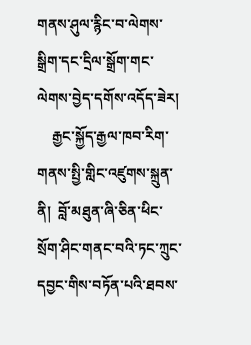གནས་ཤུལ་རྙིང་བ་ལེགས་སྒྲིག་དང་དྲིལ་སྒྲོག་གང་ལེགས་བྱེད་དགོས་འདོད་ཟེར།
    རྒྱང་སྐྱོད་རྒྱལ་ཁབ་རིག་གནས་སྤྱི་གླིང་འཛུགས་སྐྲུན་ནི།  བློ་མཐུན་ཞི་ཅིན་ཕིང་སྲོག་ཤིང་གནང་བའི་ཏང་ཀྲུང་དབྱང་གིས་བཏོན་པའི་ཐབས་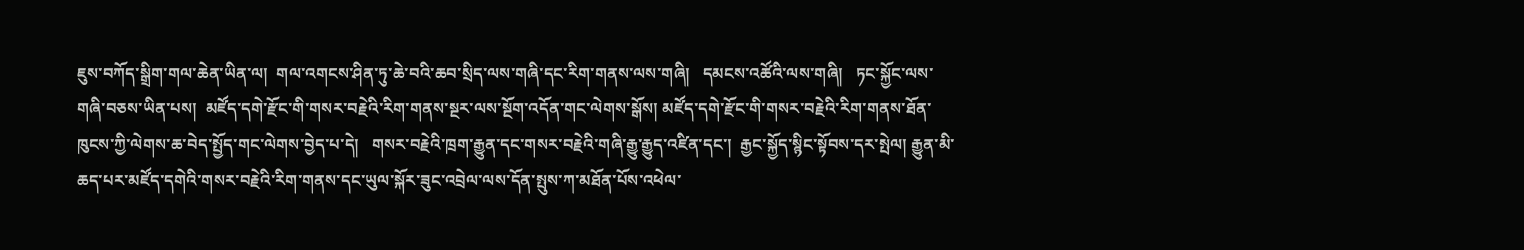ཇུས་བཀོད་སྒྲིག་གལ་ཆེན་ཡིན་ལ།  གལ་འགངས་ཤིན་ཏུ་ཆེ་བའི་ཆབ་སྲིད་ལས་གཞི་དང་རིག་གནས་ལས་གཞི།   དམངས་འཚོའི་ལས་གཞི།   ཏང་སྐྱོང་ལས་གཞི་བཅས་ཡིན་པས།  མཛོད་དགེ་རྫོང་གི་གསར་བརྗེའི་རིག་གནས་སྔར་ལས་སྔོག་འདོན་གང་ལེགས་སྒོས། མཛོད་དགེ་རྫོང་གི་གསར་བརྗེའི་རིག་གནས་ཐོན་ཁུངས་ཀྱི་ལེགས་ཆ་བེད་སྤྱོད་གང་ལེགས་བྱེད་པ་དེ།   གསར་བརྗེའི་ཁྲག་རྒྱུན་དང་གསར་བརྗེའི་གཞི་རྒྱུ་རྒྱུད་འཛིན་དང་།  རྒྱང་སྐྱོད་སྙིང་སྟོབས་དར་སྤེལ། རྒྱུན་མི་ཆད་པར་མཛོད་དགེའི་གསར་བརྗེའི་རིག་གནས་དང་ཡུལ་སྐོར་ཟུང་འབྲེལ་ལས་དོན་སྤུས་ཀ་མཐོན་པོས་འཕེལ་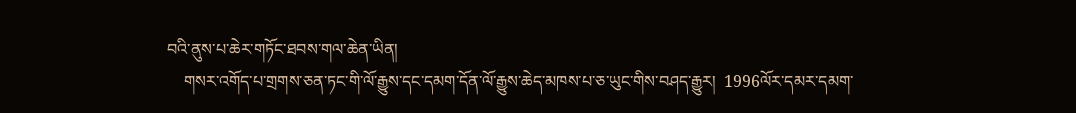བའི་ནུས་པ་ཆེར་གཏོང་ཐབས་གལ་ཆེན་ཡིན།
    གསར་འགོད་པ་གྲགས་ཅན་ཏང་གི་ལོ་རྒྱུས་དང་དམག་དོན་ལོ་རྒྱུས་ཆེད་མཁས་པ་ཅ་ཡུང་གིས་བཤད་རྒྱུར།  1996ལོར་དམར་དམག་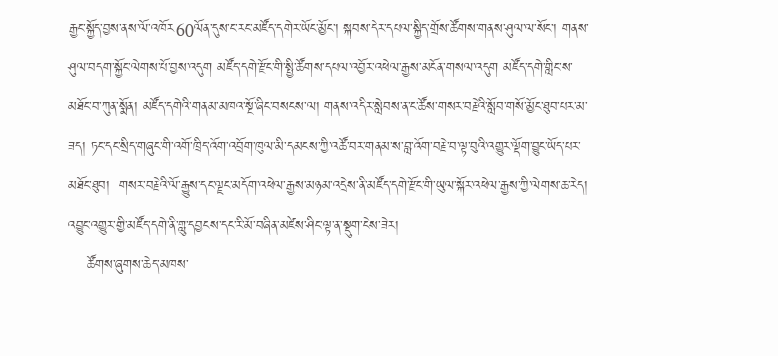རྒྱང་སྐྱོད་བྱས་ནས་ལོ་འཁོར60ལོན་དུས་ང་རང་མཛོད་དགེར་ཡོང་མྱོང་། སྐབས་དེར་དཔལ་སྐྱིད་གྲོས་ཚོགས་གནས་ཤུལ་ལ་སོང་། གནས་ཤུལ་བདག་སྐྱོང་ལེགས་པོ་བྱས་འདུག མཛོད་དགེ་རྫོང་གི་སྤྱི་ཚོགས་དཔལ་འབྱོར་འཕེལ་རྒྱས་མངོན་གསལ་འདུག མཛོད་དགེ་གླིང་ས་མཐོང་བ་ཀུན་སྨོན། མཛོད་དགེའི་གནམ་མཁའ་སྔོ་ཞིང་བསངས་ལ། གནས་འདིར་སླེབས་ན་ང་ཚོས་གསར་བརྗེའི་སློབ་གསོ་མྱོང་ཐུབ་པར་མ་ཟད། ཏང་དང་སྲིད་གཞུང་གི་འགོ་ཁྲིད་འོག་འབྲོག་ཁུལ་མི་དམངས་ཀྱི་འཚོ་བར་གནམ་ས་བླ་འོག་བརྗེ་བ་ལྟ་བུའི་འགྱུར་ལྡོག་བྱུང་ཡོད་པར་མཐོང་ཐུབ།  གསར་བརྗེའི་ལོ་རྒྱུས་དང་ལྗང་མདོག་འཕེལ་རྒྱས་མཉམ་འདྲེས་ནི་མཛོད་དགེ་རྫོང་གི་ཡུལ་སྐོར་འཕེལ་རྒྱས་ཀྱི་ལེགས་ཆ་རེད། འབྱུང་འགྱུར་གྱི་མཛོད་དགེ་ནི་གླུ་དབྱངས་དང་རི་མོ་བཞིན་མཛེས་ཤིང་ལྟ་ན་སྡུག་ངེས་ཟེར།
    ཚོགས་ཞུགས་ཆེད་མཁས་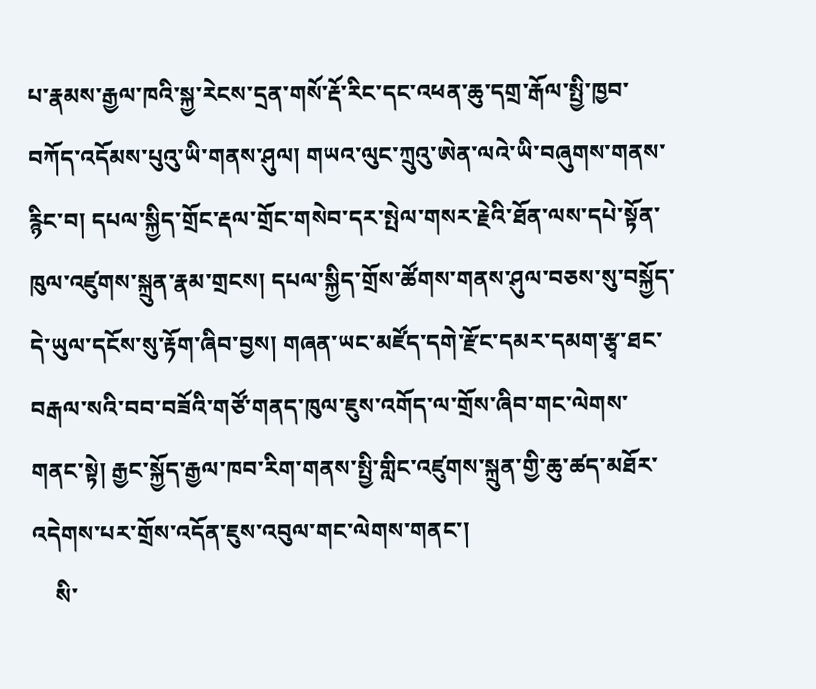པ་རྣམས་རྒྱལ་ཁའི་སྐྱ་རེངས་དྲན་གསོ་རྡོ་རིང་དང་འཕན་ཆུ་དགྲ་རྒོལ་སྤྱི་ཁྱབ་བཀོད་འདོམས་པུའུ་ཡི་གནས་ཤུལ། གཡའ་ལུང་ཀྲུའུ་ཨེན་ལའེ་ཡི་བཞུགས་གནས་རྙིང་བ། དཔལ་སྐྱིད་གྲོང་རྡལ་གྲོང་གསེབ་དར་སྤེལ་གསར་རྗེའི་ཐོན་ལས་དཔེ་སྟོན་ཁུལ་འཛུགས་སྐྲུན་རྣམ་གྲངས། དཔལ་སྐྱིད་གྲོས་ཚོགས་གནས་ཤུལ་བཅས་སུ་བསྐྱོད་དེ་ཡུལ་དངོས་སུ་རྟོག་ཞིབ་བྱས། གཞན་ཡང་མཛོད་དགེ་རྫོང་དམར་དམག་རྩྭ་ཐང་བརྒལ་སའི་བབ་བཟོའི་གཙོ་གནད་ཁུལ་ཇུས་འགོད་ལ་གྲོས་ཞིབ་གང་ལེགས་གནང་སྟེ། རྒྱང་སྐྱོད་རྒྱལ་ཁབ་རིག་གནས་སྤྱི་གླིང་འཛུགས་སྐྲུན་གྱི་ཆུ་ཚད་མཐོར་འདེགས་པར་གྲོས་འདོན་ཇུས་འབུལ་གང་ལེགས་གནང་།
    སི་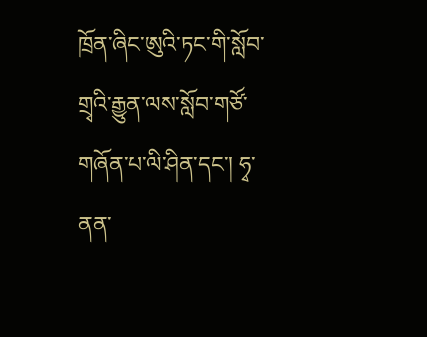ཁྲོན་ཞིང་ཨུའི་ཏང་གི་སློབ་གྲྭའི་རྒྱུན་ལས་སློབ་གཙོ་གཞོན་པ་ལི་ཤིན་དང་། ཧྭ་ནན་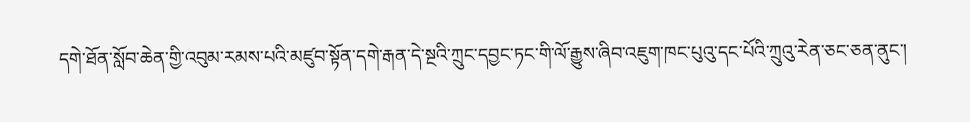དགེ་ཐོན་སློབ་ཆེན་གྱི་འབུམ་རམས་པའི་མཛུབ་སྟོན་དགེ་རྒན་དེ་སྔའི་ཀྲུང་དབྱང་ཏང་གི་ལོ་རྒྱུས་ཞིབ་འཇུག་ཁང་པུའུ་དང་པོའི་ཀྲུའུ་རེན་ཅང་ཅན་ནུང་།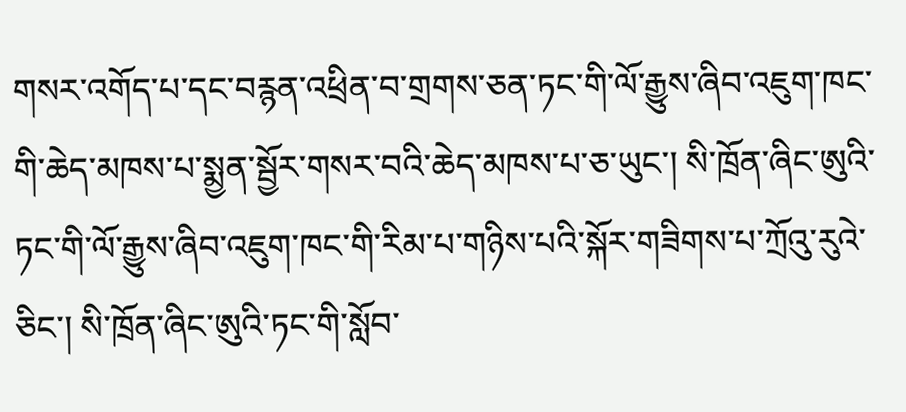གསར་འགོད་པ་དང་བརྙན་འཕྲིན་བ་གྲགས་ཅན་ཏང་གི་ལོ་རྒྱུས་ཞིབ་འཇུག་ཁང་གི་ཆེད་མཁས་པ་སྨྱན་སྦྱོར་གསར་བའི་ཆེད་མཁས་པ་ཅ་ཡུང་། སི་ཁྲོན་ཞིང་ཨུའི་ཏང་གི་ལོ་རྒྱུས་ཞིབ་འཇུག་ཁང་གི་རིམ་པ་གཉིས་པའི་སྐོར་གཟིགས་པ་ཀྲོའུ་རུའེ་ཅིང་། སི་ཁྲོན་ཞིང་ཨུའི་ཏང་གི་སློབ་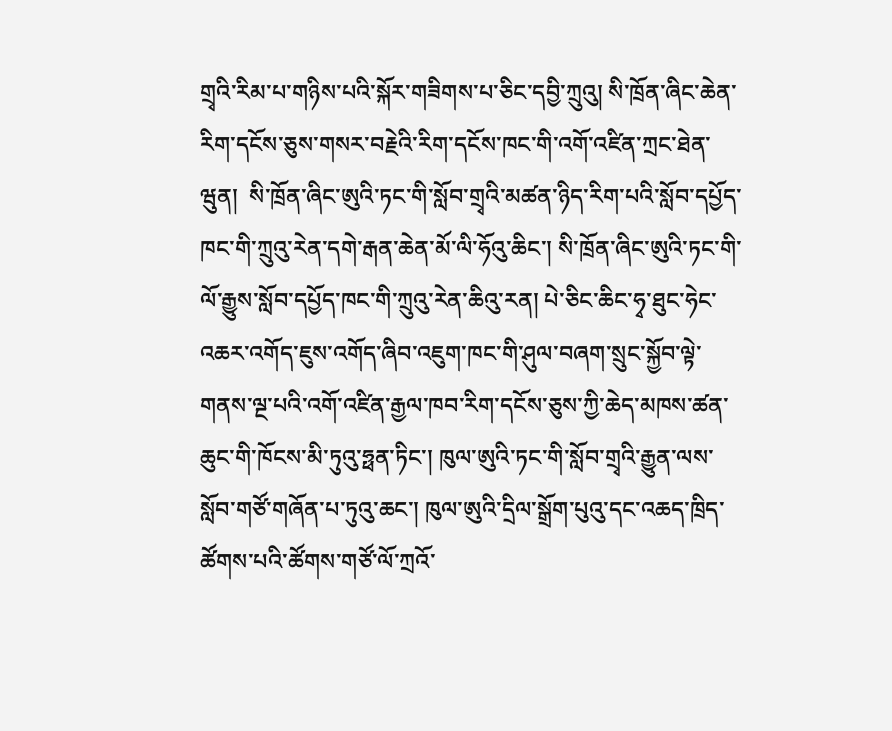གྲྭའི་རིམ་པ་གཉིས་པའི་སྐོར་གཟིགས་པ་ཅིང་དབྱི་ཀྲུའུ། སི་ཁྲོན་ཞིང་ཆེན་རིག་དངོས་ཅུས་གསར་བརྗེའི་རིག་དངོས་ཁང་གི་འགོ་འཛིན་ཀྲང་ཐེན་ཝུན།  སི་ཁྲོན་ཞིང་ཨུའི་ཏང་གི་སློབ་གྲྭའི་མཚན་ཉིད་རིག་པའི་སློབ་དཔྱོད་ཁང་གི་ཀྲུའུ་རེན་དགེ་རྒན་ཆེན་མོ་ལི་ཧོའུ་ཆིང་། སི་ཁྲོན་ཞིང་ཨུའི་ཏང་གི་ལོ་རྒྱུས་སློབ་དཔྱོད་ཁང་གི་ཀྲུའུ་རེན་ཆིའུ་རན། པེ་ཅིང་ཆིང་ཧྭ་ཐུང་ཧེང་འཆར་འགོད་ཇུས་འགོད་ཞིབ་འཇུག་ཁང་གི་ཤུལ་བཞག་སྲུང་སྐྱོབ་ལྟེ་གནས་ལྔ་པའི་འགོ་འཛིན་རྒྱལ་ཁབ་རིག་དངོས་ཅུས་ཀྱི་ཆེད་མཁས་ཚན་ཆུང་གི་ཁོངས་མི་ཏུའུ་ཧྥན་ཏིང་། ཁུལ་ཨུའི་ཏང་གི་སློབ་གྲྭའི་རྒྱུན་ལས་སློབ་གཙོ་གཞོན་པ་ཏུའུ་ཆང་། ཁུལ་ཨུའི་དྲིལ་སྒྲོག་པུའུ་དང་འཆད་ཁྲིད་ཚོགས་པའི་ཚོགས་གཙོ་ལོ་ཀྲའོ་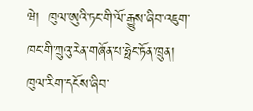ཝེ།  ཁུལ་ཨུའི་ཏང་གི་ལོ་རྒྱུས་ཞིབ་འཇུག་ཁང་གི་ཀྲུའུ་རེན་གཞོན་པ་ཧྥེང་ཏོན་ཁྲུན། ཁུལ་རིག་དངོས་ཞིབ་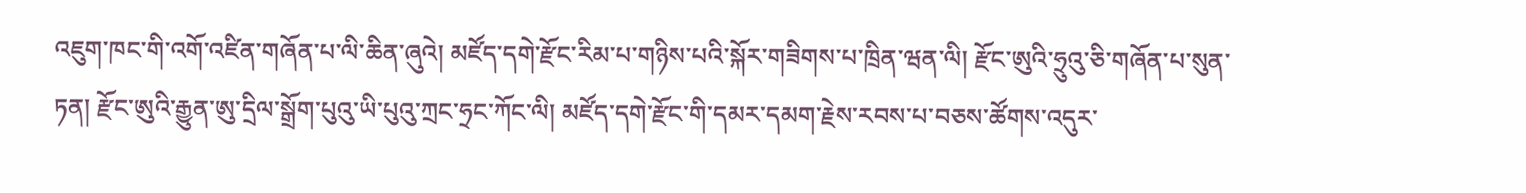འཇུག་ཁང་གི་འགོ་འཛིན་གཞོན་པ་ལི་ཆིན་ཞུའེ། མཛོད་དགེ་རྫོང་རིམ་པ་གཉིས་པའི་སྐོར་གཟིགས་པ་ཁྲིན་ཝན་ལི། རྫོང་ཨུའི་ཧྲུའུ་ཅི་གཞོན་པ་སུན་ཏན། རྫོང་ཨུའི་རྒྱུན་ཨུ་དྲིལ་སྒྲོག་པུའུ་ཡི་པུའུ་ཀྲང་ཧྲང་ཀོང་ལི། མཛོད་དགེ་རྫོང་གི་དམར་དམག་རྗེས་རབས་པ་བཅས་ཚོགས་འདུར་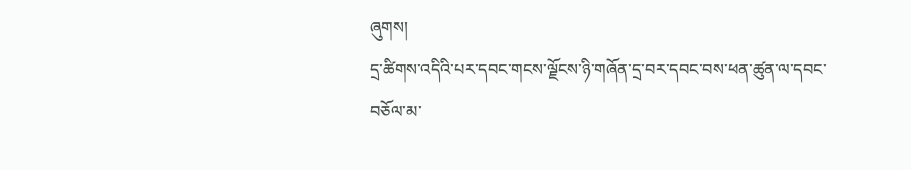ཞུགས།
དྲ་ཚིགས་འདིའི་པར་དབང་གངས་ལྗོངས་ཉི་གཞོན་དྲ་བར་དབང་བས་ཕན་ཚུན་ལ་དབང་བཅོལ་མ་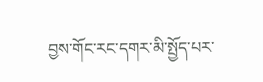བྱས་གོང་རང་དགར་མི་སྤྱོད་པར་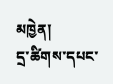མཁྱེན།
དྲ་ཚིགས་དཔང་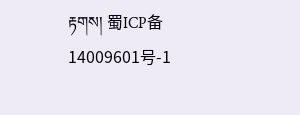རྟགས། 蜀ICP备14009601号-1